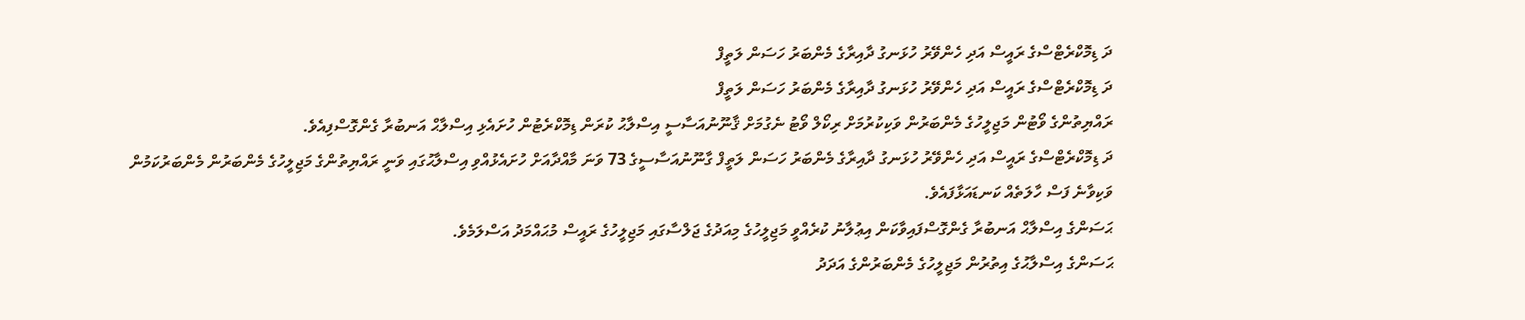ދަ ޑިމޮކްރެޓްސްގެ ރައީސް އަދި ހެންވޭރު ހުޅަނގު ދާއިރާގެ މެންބަރު ހަސަން ލަތީފް
ދަ ޑިމޮކްރެޓްސްގެ ރައީސް އަދި ހެންވޭރު ހުޅަނގު ދާއިރާގެ މެންބަރު ހަސަން ލަތީފް
ރައްޔިތުންގެ ވޯޓުން މަޖިލީހުގެ މެންބަރުން ވަކިކުރުމަށް ރިކޯލް ވޯޓު ނެގުމަށް ޤާނޫނުއަސާސީ އިސްލާޙު ކުރަން ޑިމޮކްރެޓުން ހުށައެޅި އިސްލާޙް އަނބުރާ ގެންގޮސްފިއެވެ.
ދަ ޑިމޮކްރެޓްސްގެ ރައީސް އަދި ހެންވޭރު ހުޅަނގު ދާއިރާގެ މެންބަރު ހަސަން ލަތީފް ގާނޫނުއަސާސީގެ 73 ވަނަ މާއްދާއަށް ހުށައެޅުއްވި އިސްލާޙުގައި ވަނީ ރައްޔިތުންގެ މަޖިލީހުގެ މެންބަރުން މެންބަރުކަމުން ވަކިވާނެ ފަސް ހާލަތެއް ކަނޑައަޅާފައެވެ.
ޙަސަންގެ އިސްލާޙް އަނބުރާ ގެންގޮސްފައިވާކަން އިޢުލާނު ކުރެއްވީ މަޖިލީހުގެ މިއަދުގެ ޖަލްސާގައި މަޖިލީހުގެ ރައީސް މުޙައްމަދު އަސްލަމެވެ.
ޙަސަންގެ އިސްލާޙުގެ އިތުރުން މަޖިލީހުގެ މެންބަރުންގެ އަދަދު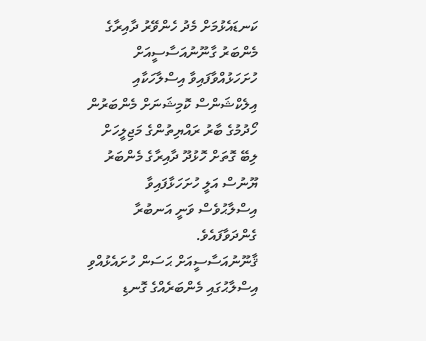ކަނޑައެޅުމަށް މެދު ހެންވޭރު ދާއިރާގެ މެންބަރު ގާނޫނުއަސާސީއަށް ހުށަހަޅުއްވާފައިވާ އިސްލާހަކާއި އިލެކްޝަންސް ކޮމިޝަނަށް މެންބަރުން ހޯދުމުގެ ބާރު ރައްޔިތުންގެ މަޖިލީހަށް ލިބޭ ގޮތަށް ހޮޅުދޫ ދާއިރާގެ މެންބަރު ޔޫނުސް އަލީ ހުށަހަޅާފައިވާ އިސްލާޙުވެސް ވަނީ އަނބުރާ ގެންދަވާފައެވެ.
ޤާނޫނުއަސާސީއަށް ޙަސަން ހުށައެޅުއްވި އިސްލާޙުގައި މެންބަރެއްގެ ގޮނޑި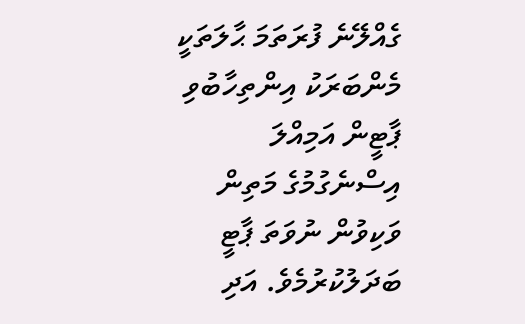ގެއްލޭނެ ފުރަތަމަ ޙާލަތަކީ މެންބަރަކު އިންތިހާބުވި ޕާޓީން އަމިއްލަ އިސްނެގުމުގެ މަތިން ވަކިވުން ނުވަތަ ޕާޓީ ބަދަލުކުރުމެވެ. އަދި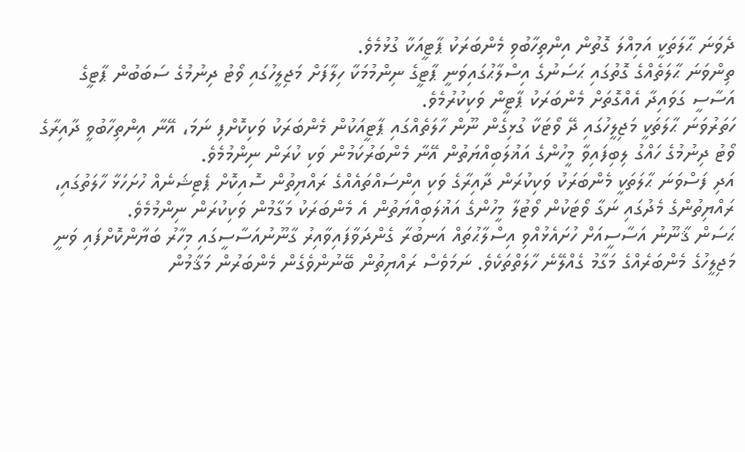ދެވަނަ ޙާލަތަކީ އަމިއްލަ ގޮތުން އިންތިހާބުވި މެންބަރަކު ޕާޓީއަކާ ގުޅުމެވެ.
ތިންވަނަ ޙާލަތެއްގެ ގޮތުގައި ޙަސަނުގެ އިސްލާޙުގައިވަނީ ޕާޓީގެ ނިންމުމަކާ ހިލާފަށް މަޖިލީހުގައި ވޯޓު ދިނުމުގެ ސަބަބުން ޕާޓީގެ އަސާސީ ގަވައިދާ އެއްގޮތަށް މެންބަރަކު ޕާޓީން ވަކިކުރުމެވެ.
ހަތަރުވަނަ ޙާލަތަކީ މަޖިލީހުގައި ދޭ ވޯޓަކާ ގުޅިގެން ނޫން ހާލަތެއްގައި ޕާޓީއަކުން މެންބަރަކު ވަކިކޮށްފި ނަމަ، އޭނާ އިންތިހާބުވީ ދާއިރާގެ ވޯޓު ދިނުމުގެ ހައްގު ލިބިފައިވާ މީހުންގެ އަޣުލަބިއްޔަތުން އޭނާ މެންބަރުކަމުން ވަކި ކުރަން ނިންމުމެވެ.
އަދި ފަސްވަނަ ޙާލަތަކީ މެންބަރަކު ވަކިކުރަން ދާއިރާގެ ވަކި އިންސައްތައެއްގެ ރައްޔިތުން ސޮއިކޮށް ޕެޓިޝަނެއް ހުށަހަޅާ ހާލަތުގައި، ރައްޔިތުންގެ މެދުގައި ނަގާ ވޯޓަކުން ވޯޓުލާ މީހުންގެ އަޣުލަބިއްޔަތުން އެ މެންބަރަކު މަގާމުން ވަކިކުރަން ނިންމުމެވެ.
ޙަސަން ޤާނޫނު އަސާސީއަށް ހުށައެޅުއްވި އިސްލާޙުތައް އަނބުރާ ގެންދަވާފައިވާއިރު ގާނޫނުއަސާސީގައި މިހާރު ބަޔާންކޮށްފައި ވަނީ މަޖިލީހުގެ މެންބަރެއްގެ މަގާމު ގެއްލޭނެ ހާލަތްތަކެވެ. ނަމަވެސް ރައްޔިތުން ބޭނުންވެގެން މެންބަރުން މަޤާމުން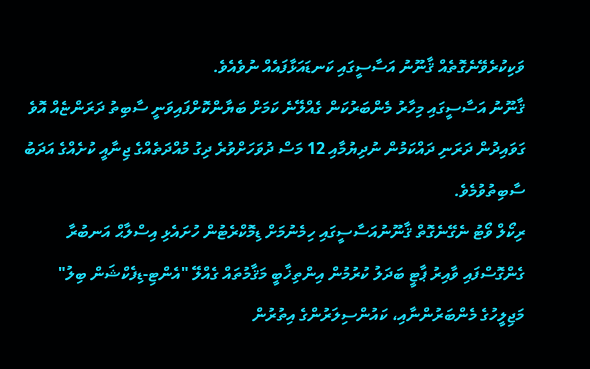ވަކިކުރެވޭނެގޮތެއް ޤާނޫނު އަސާސީގައި ކަނޑައަޅާފައެއް ނުވެއެވެ.
ޤާނޫނު އަސާސީގައި މިހާރު މެންބަރުކަން ގެއްލޭނެ ކަމަށް ބަޔާންކޮށްފައިވަނީ ސާބިތު ދަރަންޏެއް އޮވެ ގަވައިދުން ދަރަނި ދައްކަމުން ނުދިޔުމާއި 12 މަސް ދުވަހަށްވުރެ ދިގު މުއްދަތެއްގެ ޖިނާއީ ކުށެއްގެ އަދަބު ސާބިތުވުމެވެ.
ރިކޯލް ވޯޓު ނެގޭނެގޮތް ޤާނޫނުއަސާސީގައި ހިމެނުމަށް ޑިމޮކްރެޓުން ހުށައެޅި އިސްލާޙް އަނބުރާ ގެންގޮސްފައި ވާއިރު ޕާޓީ ބަދަލު ކުރުމުން އިންތިޚާބީ މަޤާމުތައް ގެއްލޭ "އެންޓި-ޑިފެކްޝަން ބިލު" މަޖިލީހުގެ މެންބަރުންނާއި، ކައުންސިލަރުންގެ އިތުރުން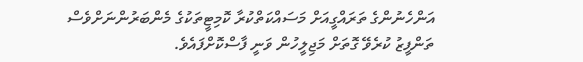އަންހެނުންގެ ތަރައްގީއަށް މަސައްކަތްކުރާ ކޮމިޓީތަކުގެ މެންބަރުންނަށްވެސް ތަންފީޒު ކުރެވޭ ގޮތަށް މަޖިލީހުން ވަނީ ފާސްކޮށްފައެވެ.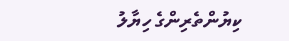ކިޔުންތެރިންގެ ހިޔާލު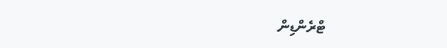ޓްރެންޑިން